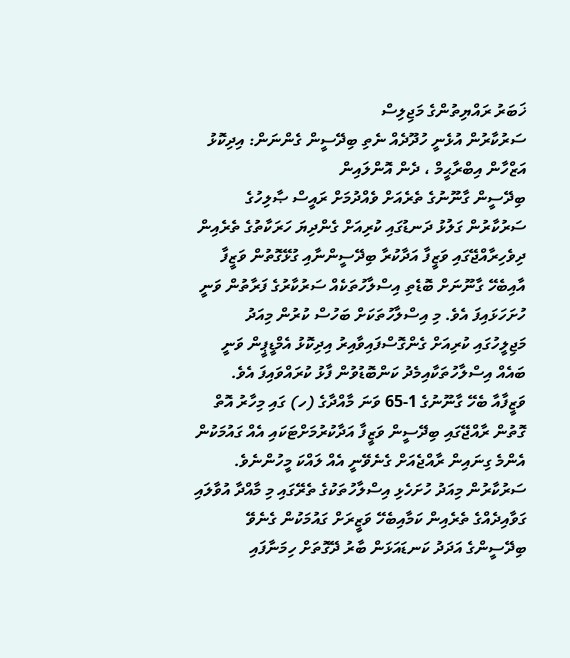ޚަބަރު ރައްޔިތުންގެ މަޖިލިސް
ސަރުކާރުން އުޅެނީ ހުދޫދެއް ނެތި ބިދޭސީން ގެންނަން: އިދިކޮޅު
އަޒްހާން އިބްރާޙީމް ، ދެން އޮންލައިން
ބިދޭސީން ގާނޫނުގެ ތެރެއަށް ވެއްދުމަށް ރައީސް ޞާލިހުގެ ސަރުކާރުން ގަލުޅު ދަނޑުގައި ކުރިއަށް ގެންދިޔަ ހަރަކާތުގެ ތެރެއިން
ދިވެހިރާއްޖޭގައި ވަޒީފާ އަދާކުރާ ބިދޭސީންނާއި ގުޅޭގޮތުން ވަޒީފާ އާއިބެހޭ ގާނޫނަށް ބޮޑެތި އިސްލާހުތަކެއް ސަރުކާރުގެ ފަރާތުން ވަނީ ހުށަހަޅައިފަ އެވެ. މި އިސްލާހުތަކަށް ބަހުސް ކުރުން މިއަދު މަޖިލީހުގައި ކުރިއަށް ގެންގޮސްފައިވާއިރު އިދިކޮޅު އެމްޑީޕީން ވަނީ ބައެއް އިސްލާހުތަކާއިމެދު ކަންބޮޑުވުން ފާޅު ކުރައްވައިފަ އެވެ.
ވަޒީފާއާ ބެހޭ ގާނޫނުގެ 1-65 ވަނަ މާއްދާގެ (ހ) ގައި މިހާރު އޮތް ގޮތުން ރާއްޖޭގައި ބިދޭސީން ވަޒީފާ އަދާކުރުމަށްޓަކައި އެއް ގައުމަކުން އެންމެ ގިނައިން ރާއްޖެއަށް ގެނެވޭނީ އެއް ލައްކަ މީހުންނެވެ. ސަރުކާރުން މިއަދު ހުށަހެޅި އިސްލާހުތަކުގެ ތެރޭގައި މި މާއްދާ އުވާލައި ގަވާއިދެއްގެ ތެރެއިން ކަމާއިބެހޭ ވަޒީރަށް ގައުމަކުން ގެނެވޭ ބިދޭސީންގެ އަދަދު ކަނޑައަޅަން ބާރު ދޭގޮތަށް ހިމަނާފައި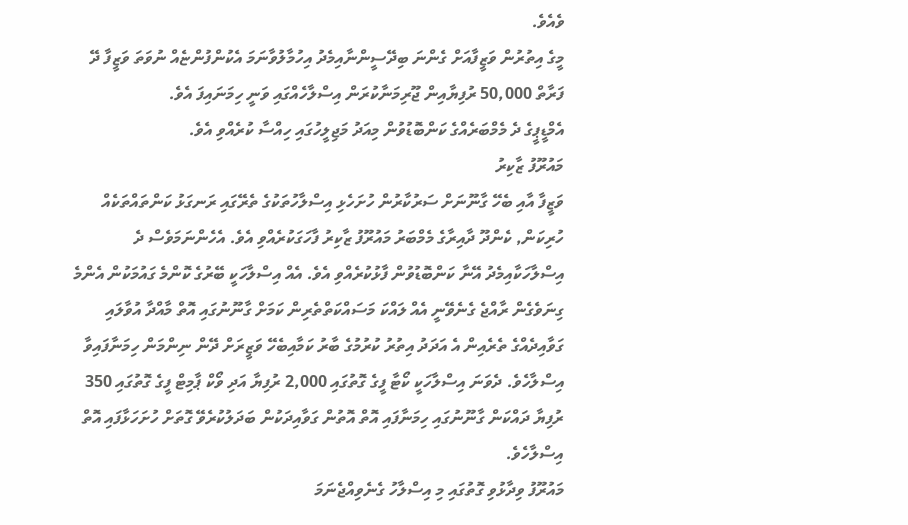ވެއެވެ.
މީގެ އިތުރުން ވަޒީފާއަށް ގެންނަ ބިދޭސީންނާއިމެދު އިހުމާލުވާނަމަ އެކުންފުންޏެއް ނުވަތަ ވަޒީފާ ދޭ ފަރާތް 50,000 ރުފިޔާއިން ޖޫރިމަނާކުރަން އިސްލާހެއްގައި ވަނީ ހިމަނައިފަ އެވެ.
އެމްޑީޕީގެ ދެ މެމްބަރެއްގެ ކަންބޮޑުވުން މިއަދު މަޖިލީހުގައި ހިއްސާ ކުރެއްވި އެވެ.
މައުރޫފު ޒާކިރު
ވަޒީފާ އާއި ބެހޭ ގާނޫނަށް ސަރުކާރުން ހުށަހެޅި އިސްލާހުތަކުގެ ތެރޭގައި ރަނގަޅު ކަންތައްތަކެއް ހުރިކަން, ކެންދޫ ދާއިރާގެ މެމްބަރު މައުރޫފު ޒާކިރު ފާހަގަކުރެއްވި އެވެ. އެހެންނަމަވެސް ދެ އިސްލާހަކާއިމެދު އޭނާ ކަންބޮޑުވުން ފާޅުކުރެއްވި އެވެ. އެއް އިސްލާހަކީ ބޭރުގެ ކޮންމެ ގައުމަކުން އެންމެ ގިނަވެގެން ރާއްޖެ ގެނެވޭނީ އެއް ލައްކަ މަސައްކަތްތެރިން ކަމަށް ގާނޫނުގައި އޮތް މާއްދާ އުވާލައި ގަވާއިދެއްގެ ތެރެއިން އެ އަދަދު އިތުރު ކުރުމުގެ ބާރު ކަމާއިބެހޭ ވަޒީރަށް ދޭން ނިންމަން ހިމަނާފައިވާ އިސްލާހެވެ. ދެވަނަ އިސްލާހަކީ ކޯޓާ ފީގެ ގޮތުގައި 2,000 ރުފިޔާ އަދި ވޯކް ޕާމިޓް ފީގެ ގޮތުގައި 350 ރުފިޔާ ދައްކަން ގާނޫނުގައި ހިމަނާފައި އޮތް އޮތުން ގަވާއިދަކުން ބަދަލުކުރެވޭ ގޮތަށް ހުށަހަޅާފައި އޮތް އިސްލާހެވެ.
މައުރޫފު ވިދާޅުވި ގޮތުގައި މި އިސްލާހު ގެނެވިއްޖެނަމަ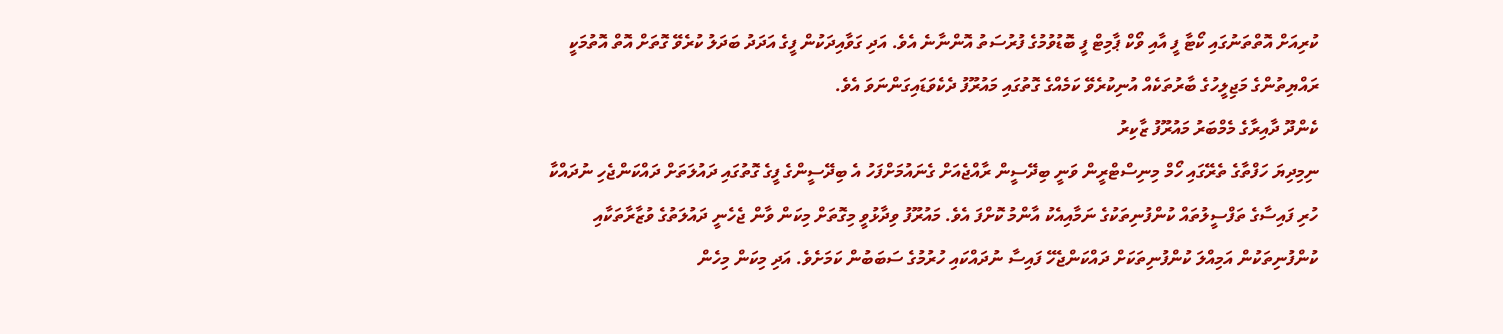ކުރިއަށް އޮތްތަނުގައި ކޯޓާ ފީ އާއި ވޯކް ޕާމިޓް ފީ ބޮޑުވުމުގެ ފުރުސަތު އޮންނާނެ އެވެ. އަދި ގަވާއިދަކުން ފީގެ އަދަދު ބަދަލު ކުރެވޭ ގޮތަށް އޮތް އޮތުމަކީ ރައްޔިތުންގެ މަޖިލީހުގެ ބާރުތަކެއް އުނިކުރެވޭ ކަމެއްގެ ގޮތުގައި މައުރޫފު ދެކެވަޑައިގަންނަވަ އެވެ.
ކެންދޫ ދާއިރާގެ މެމްބަރު މައުރޫފު ޒާކިރު
ނިމިދިޔަ ހަފްތާގެ ތެރޭގައި ހޯމް މިނިސްޓްރީން ވަނީ ބިދޭސީން ރާއްޖެއަށް ގެނައުމަށްފަހު އެ ބިދޭސީންގެ ފީގެ ގޮތުގައި ދައުލަތަށް ދައްކަންޖެހި ނުދައްކާ ހުރި ފައިސާގެ ތަފްސީލުތައް ކުންފުނިތަކުގެ ނަމާއިއެކު އާންމު ކޮށްފަ އެވެ. މައުރޫފު ވިދާޅުވީ މިގޮތަށް މިކަން ވާން ޖެހެނީ ދައުލަތުގެ ވުޒާރާތަކާއި ކުންފުނިތަކުން އަމިއްލަ ކުންފުނިތަކަށް ދައްކަންޖެހޭ ފައިސާ ނުދައްކައި ހުރުމުގެ ސަބަބުން ކަމަށެވެ. އަދި މިކަން މިހެން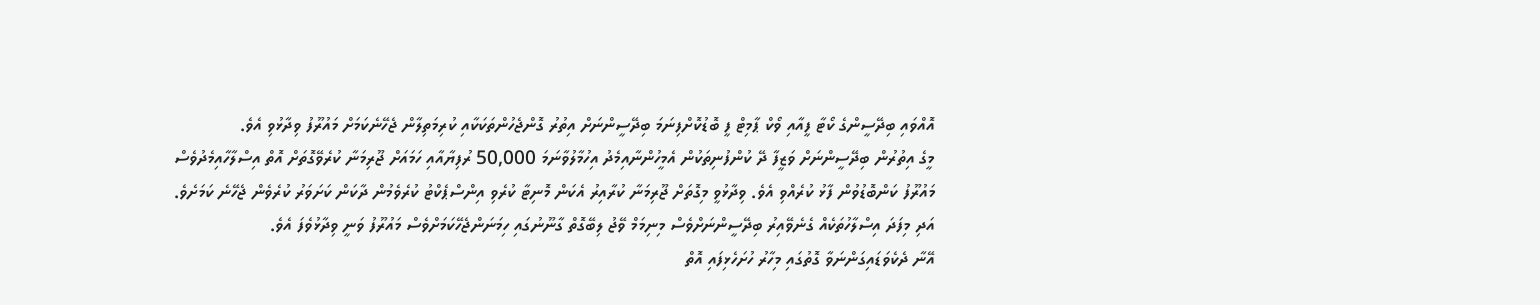އޮއްވައި ބިދޭސީންގެ ކޯޓާ ފީއާއި ވޯކް ޕާމިޓް ފީ ބޮޑުކޮށްފިނަމަ ބިދޭސީންނަށް އިތުރު ގޮންޖެހުންތަކަކާއި ކުރިމަތިލާން ޖެހޭނެކަމަށް މައުރޫފު ވިދާޅުވި އެވެ.
މީގެ އިތުރުން ބިދޭސީންނަށް ވަޒީފާ ދޭ ކުންފުނިތަކުން އެމީހުންނާއިމެދު އިހުމާލުވާނަމަ 50,000 ރުފިޔާއާއި ހަމައަށް ޖޫރިމަނާ ކުރެވޭގޮތަށް އޮތް އިސްލާހާއިމެދުވެސް މައުރޫފު ކަންބޮޑުވުން ފާޅު ކުރެއްވި އެވެ. ވިދާޅުވީ މިގޮތަށް ޖޫރިމަނާ ކުރާއިރު އެކަން މޮނިޓާ ކުރެވި އިންސްޕެކްޓު ކުރެވެމުން ދާކަން ކަށަވަރު ކުރެވެން ޖެހޭނެ ކަމަށެވެ. އަދި މިފަދަ އިސްލާހުތަކެއް ގެނެވޭއިރު ބިދޭސީންނަށްވެސް މިނިމަމް ވޭޖު ލިބޭގޮތް ގާނޫނުގައި ހިމަނަންޖެހޭކަމަށްވެސް މައުރޫފު ވަނީ ވިދާޅުވެފަ އެވެ.
އޭނާ ދެކެވަޑައިގަންނަވާ ގޮތުގައި މިހާރު ހުށަހެޅިފައި އޮތް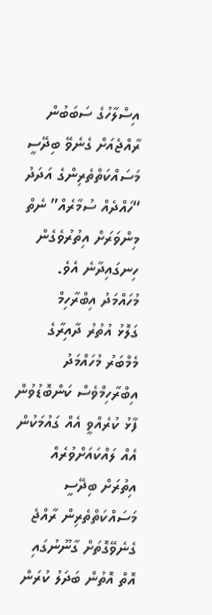އިސްލާހުގެ ސަބަބުން ރާއްޖެއަށް ގެނެވޭ ބިދޭސީ މަސައްކަތްތެރިންގެ އަދަދު “ހައްދެއް ސުމާރެއް” ނެތް މިންވަރަށް އިތުރުވެގެން ހިނގައިދާނެ އެވެ.
މުހައްމަދު އިބްރާހިމް
ގަލޮޅު އުތުރު ދާއިރާގެ މެމްބަރު މުހައްމަދު އިބްރާހިމްވެސް ކަންބޮޑުވުން ފާޅު ކުރެއްވީ އެއް ގައުމަކުން އެއް ލައްކައަށްވުރެއް އިތުރަށް ބިދޭސީ މަސައްކަތްތެރިން ރާއްޖެ ގެނެވޭގޮތަށް ގާނޫނުގައި އޮތް އޮތުން ބަދަލު ކުރަން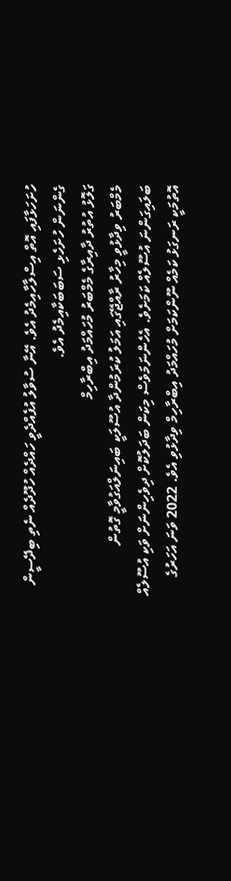ހުށަހަޅާފައި އޮތް އިސްލާހާއިމެދު އެވެ. އޭނާ ސުވާލު އުފެއްދެވީ ހައްދެއް ހުދޫދެއް ނެތި ބިދޭސީން ގެންނަން ހުށަހެޅި ސަބަބަކާއިމެދު އެވެ.
ގަލޮޅު އުތުރު ދާއިރާގެ މެމްބަރު މުހައްމަދު އިބްރާހިމް
މެމްބަރު ވިދާޅުވީ މިހާރު ރާއްޖޭގައި އަމަލު ކުރަމުންދާ އުސޫލަކީ ބައިނަލްއަގުވާމީ ގޮތުން ބަލައިގަންނަ އުސޫލެއް ކަމަށެވެ. އެހެންނަމަވެސް މިކަން ބަދަލުކޮށް ދިވެހިންނަށް ވަކި އުސޫލެއް އޮތުމަކީ ރަނގަޅު ކަމެއް ނޫންކަމަށް މުހައްމަދު އިބްރާހިމް ވިދާޅުވި އެވެ. 2022 ވަނަ އަހަރުގެ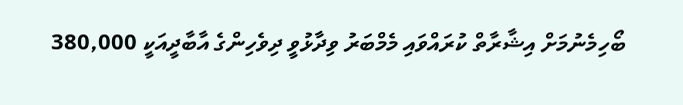ބޯހިމެނުމަށް އިޝާރާތް ކުރައްވައި މެމްބަރު ވިދާޅުވީ ދިވެހިންގެ އާބާދީއަކީ 380,000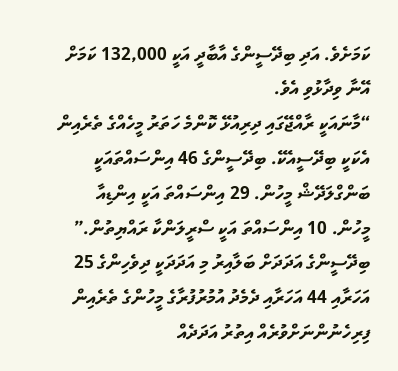ކަމަށެވެ. އަދި ބިދޭސީންގެ އާބާދީ އަކީ 132,000 ކަމަށް އޭނާ ވިދާޅުވި އެވެ.
“މާނައަކީ ރާއްޖޭގައި ދިރިއުޅޭ ކޮންމެ ހަތަރު މީހެއްގެ ތެރެއިން އެކަކީ ބިދޭސީއެކޭ. ބިދޭސީންގެ 46 އިންސައްތައަކީ ބަންގްލަދޭޝް މީހުން. 29 އިންސައްތަ އަކީ އިންޑިއާ މީހުން. 10 އިންސައްތަ އަކީ ސްރީލަންކާ ރައްޔިތުން.”
ބިދޭސީންގެ އަދަދަށް ބަލާއިރު މި އަދަދަކީ ދިވެހިންގެ 25 އަހަރާއި 44 އަހަރާއި ދެމެދު އުމުރުފުރާގެ މީހުންގެ ތެރެއިން ފިރިހެނުންނަށްވުރެއް އިތުރު އަދަދެއް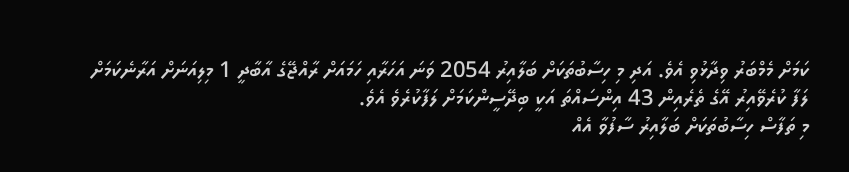ކަމަށް މެމްބަރު ވިދާޅުވި އެވެ. އަދި މި ހިސާބުތަކަށް ބަލާއިރު 2054 ވަނަ އަހަރާއި ހަމައަށް ރާއްޖޭގެ އާބާދީ 1 މިލިއަނަށް އަރާނެކަމަށް ލަފާ ކުރެވޭއިރު އޭގެ ތެރެއިން 43 އިންސައްތަ އަކީ ބިދޭސީންކަމަށް ލަފާކުރެވެ އެވެ.
މި ތަފާސް ހިސާބުތަކަށް ބަލާއިރު ސާފުވާ އެއް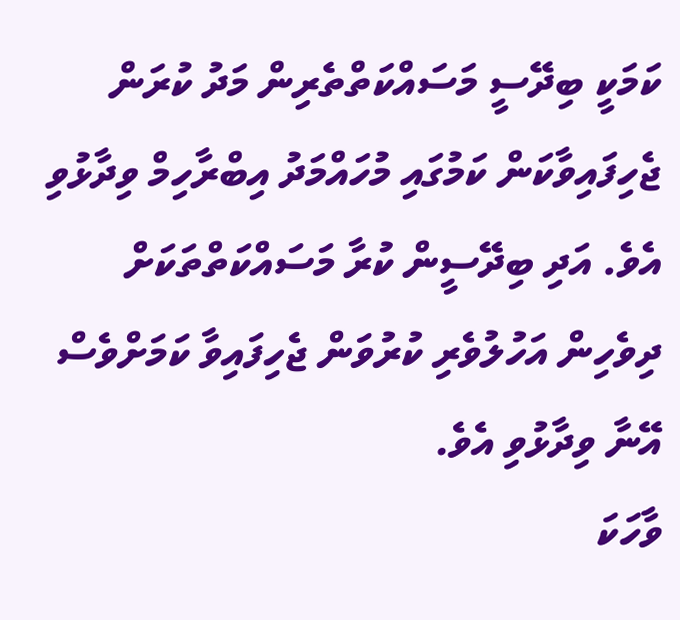ކަމަކީ ބިދޭސީ މަސައްކަތްތެރިން މަދު ކުރަން ޖެހިފައިވާކަން ކަމުގައި މުހައްމަދު އިބްރާހިމް ވިދާޅުވި އެވެ. އަދި ބިދޭސީން ކުރާ މަސައްކަތްތަކަށް ދިވެހިން އަހުލުވެރި ކުރުވަން ޖެހިފައިވާ ކަމަށްވެސް އޭނާ ވިދާޅުވި އެވެ.
ވާހަކަ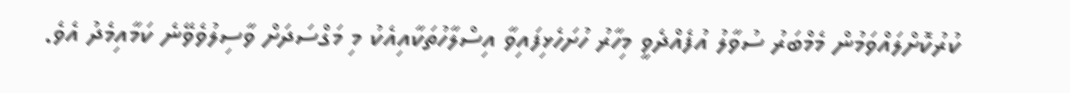ކުރުކޮށްލައްވަމުން މެމްބަރު ސުވާލު އުފެއްދެވީ މިހާރު ހުށަހެޅިފައިވާ އިސްލާހުތަކާއިއެކު މި މަގްސަދަށް ވާސިލުވެވޭނެ ކަމާއިމެދު އެވެ.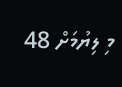މި ލިޔުމަށް 48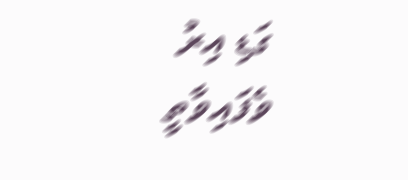ގަޑި އިރު ވެފައިވާތީ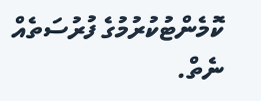ކޮމެންޓުކުރުމުގެ ފުރުސަތެއް ނެތް.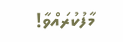މާފުކުރައްވާ!